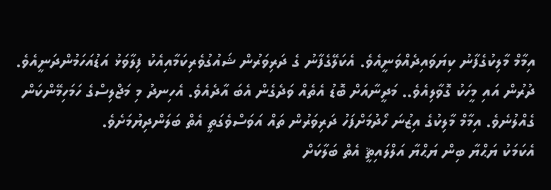އިމާމް މާލިކުގެފާނު ކިޔަވައިދެއްވަނީއެވެ. އެކަލޭގެފާނު ގެ ދަރިވަރުން ޝައުގުވެރިކަމާއިއެކު ފިލާވަޅު އަޑުއަހަމުންދަނީއެވެ. ދުރުން އައި މީހަކު ގޮވާލިއެވެ.. މަދީނާއަށް ބޮޑު އެތެއް ވަދެގެން އެބަ އާދެއެވެ. އެހިނދު މި މަޖްލިސްގެ ހަމަހިމޭންކަން ގެއްލުނެވެ. އިމާމް މާލިކުގެ އިޒުނަ ހޯދުމަށްފަހު ދަރިވަރުން ތައް އަވަސްވެގަތީ އެތް ބަލަންދިޔުމަށެވެ.
އެކަމަކު ޔަޙްޔާ ބިން ޔަޙްޔާ އަލްލައިޘީ އެތް ބަލާކަށް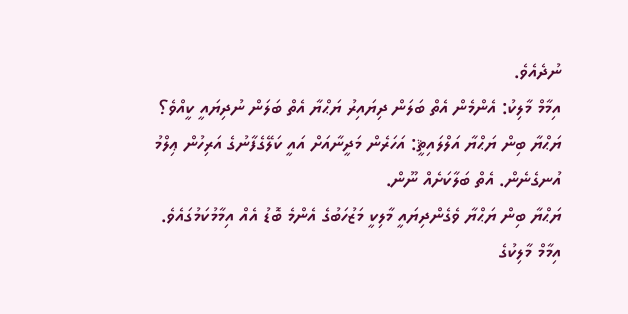ނުދެއެވެ.
އިމާމް މާލިކު: އެންމެން އެތް ބަލަން ދިޔައިރު ޔަޙްޔާ އެތް ބަލަން ނުދިޔައީ ކީއްވެ؟
ޔަޙްޔާ ބިން ޔަޙްޔާ އަލްލައިޘީ: އަހަރެން މަދީނާއަށް އައީ ކަލޭގެފާނުގެ އަރިހުން ޢިލްމު އުނގެނެން. އެތް ބަލާކަށެއް ނޫން.
ޔަޙްޔާ ބިން ޔަޙްޔާ ވެގެންދިޔައީ މާލިކީ މަޒުހަބުގެ އެންމެ ބޮޑު އެއް އިމާމުކަމުގައެވެ.
އިމާމް މާލިކުގެ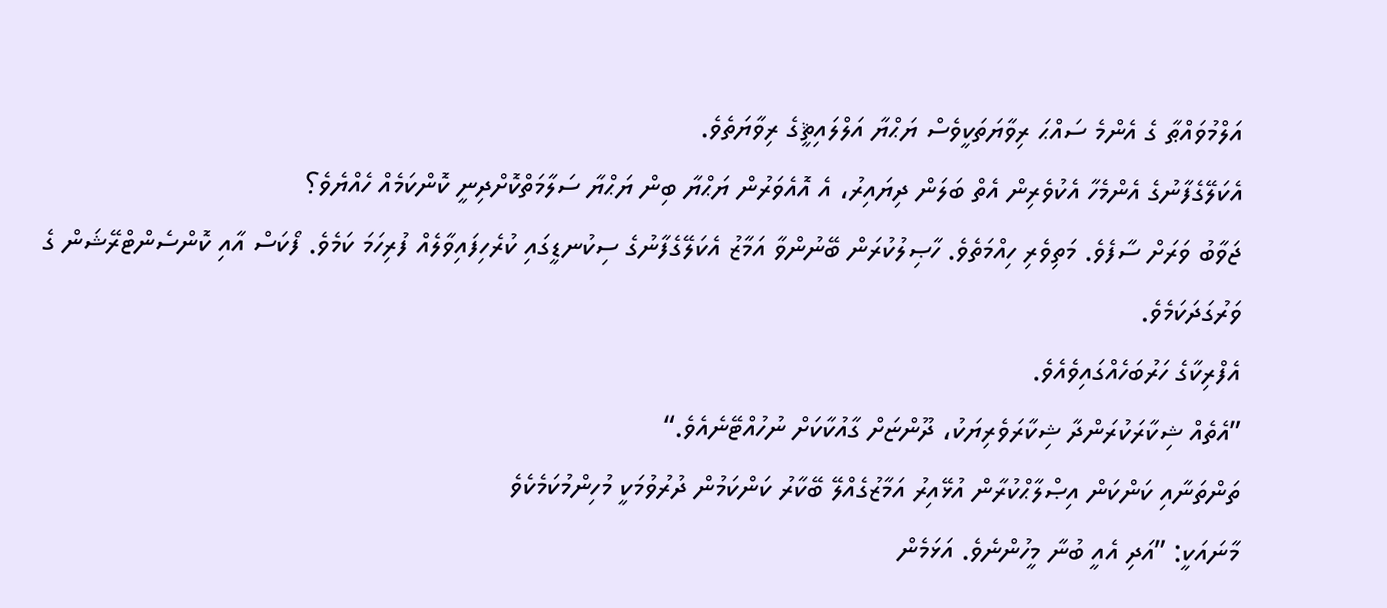އަލްމުވައްޠާ ގެ އެންމެ ސައްޙަ ރިވާޔަތަކީވެސް ޔަޙްޔާ އަލްލައިޘީގެ ރިވާޔަތެވެ.
އެކަލޭގެފާނުގެ އެންމެހާ އެކުވެރިން އެތް ބަލަން ދިޔައިރު، އެ އޮއެވަރުން ޔަޙްޔާ ބިން ޔަޙްޔާ ސަލާމަތްކޮށްދިނީ ކޮންކަމެއް ހެއްޔެވެ؟
ޖަވާބު ވަރަށް ސާފެވެ. މަތިވެރި ހިއްމަތެވެ. ހާޞިލުކުރަން ބޭނުންވާ އަމާޒު އެކަލޭގެފާނުގެ ސިކުނޑީގައި ކުރެހިފައިވާލެއް ފުރިހަމަ ކަމެވެ. ފޯކަސް އާއި ކޮންސެންޓްރޭޝަން ގެ ވަރުގަދަކަމެވެ.
އެފްރިކާގެ ހަރުބަހެއްގައިވެއެވެ.
”އެތެއް ޝިކާރަކުރަންދާ ޝިކާރަވެރިޔަކު، ދޫންޏަށް ގާއުކާކަށް ނުހުއްޓޭނެއެވެ.“
ތަންތަނާއި ކަންކަން އިޞްލާޙްކުރާން އުޅޭއިރު އަމާޒުގެއްލޭ ބޭކާރު ކަންކަމުން ދުރުވުމަކީ މުހިންމުކަމެކެވެ
މާނައަކީ: ”އަދި އެއީ ބުނާ މީހުންނެވެ. އަޅަމެން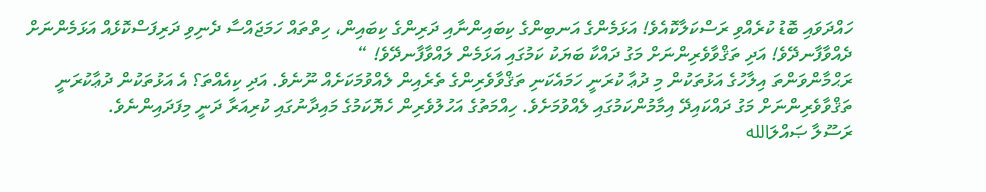ހައްދަވައި ބޮޑު ކުރެއްވި ރަސްކަލާކޮއެވެ! އަޅަމެންގެ އަނބިންގެ ކިބައިންނާއި ދަރިންގެ ކިބައިން، ހިތްތައް ހަމަޖައްސާ ދެނިވި ދަރިފަސްކޮޅެއް އަޅަމެންނަށް ދެއްވާފާނދޭވެ! އަދި ތަޤްވާވެރިންނަށް މަގު ދައްކާ ބަޔަކު ކަމުގައި އަޅަމެން ލައްވާފާނދޭވެ! “
ރަޙްމާންވަންތަ އިލާހުގެ އަޅުތަކުން މި ދުޢާ ކުރަނީ ހަމައެކަނި ތަޤްވާވެރިންގެ ތެރެއިން ލެއްވުމަކަށެއް ނޫނެވެ. އަދި ކިއެއްތަ؟ އެ އަޅުތަކުން ދުޢާކުރަނީ ތަޤްވާވެރިންނަށް މަގު ދައްކައިދޭ އިމާމުންކަމުގައި ލެއްވުމަށެވެ. ހިއްމަތުގެ އަހުލުވެރިން ހެޔޮކަމުގެ މައިދާނުގައި ކުރިއަރާ ދަނީ މިފަދައިންނެވެ.
ރަސޫލާ ޞައްލަالله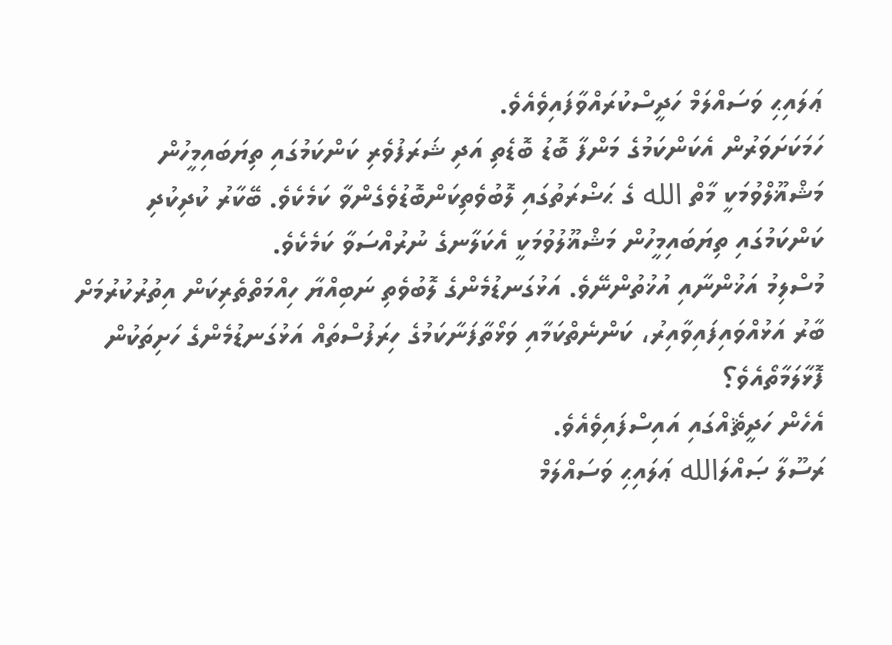ޢަލައިޙި ވަސައްލަމް ހަދީސްކުރައްވާފައިވެއެވެ.
ހަމަކަށަވަރުން އެކަންކަމުގެ މަންފާ ބޮޑު ބޮޑެތި އަދި ޝަރަފުވެރި ކަންކަމުގައި ތިޔަބައިމީހުން މަޝްޣޫލްވުމަކީ މާތް الله ގެ ޙަޟްރަތުގައި ލޮބުވެތިކަންބޮޑުވެގެންވާ ކަމެކެވެ. ބޭކާރު ކުދިކުދި ކަންކަމުގައި ތިޔަބައިމީހުން މަޝްޣޫލުވުމަކީ އެކަލާނގެ ނުރުއްސަވާ ކަމެކެވެ.
މުސްލިމު އަޚުންނާއި އުޚުތުންނޭވެ. އަޅުގަނޑުމެންގެ ލޮބުވެތި ނަބިއްޔާ ހިއްމަތްތެރިކަން އިތުރުކުރުމަށް ބާރު އަޅުއްވައިފައިވާއިރު، ކަންނެތްކަމާއި ވަޅޯތާފަނާކަމުގެ ހިރަފުސްތައް އަޅުގަނޑުމެންގެ ހަށިތަކުން ފޮޅާލަމާތޯއެވެ؟
އެހެން ހަދީޘެއްގައި އައިސްފައިވެއެވެ.
ރަސޫލާ ޞައްލަالله ޢަލައިޙި ވަސައްލަމް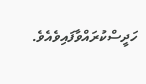ހަދީސްކުރައްވާފައިވެއެވެ.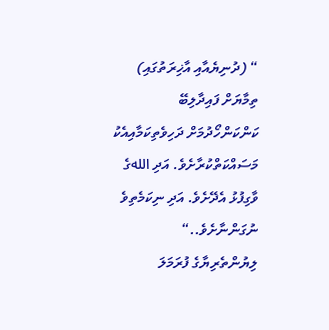“ (ދުނިޔެއާއި އާޚިރަތުގައި) ތިމާޔަށް ފައިދާލިބޭ ކަންކަންހޯދުމަށް ދަހިވެތިކަމާއިއެކު މަސައްކަތްކުރާށެވެ. އަދި اللهގެ ވާގިފުޅު އެދޭށެވެ. އަދި ނިކަމެތިވެ ނުގަންނާށެވެ..“
ލިޔުންތެރިޔާގެ ފުރަމަލަ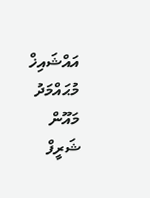އައްޝައިޚް މުޙައްމަދު މައޫން ޝަރީފް